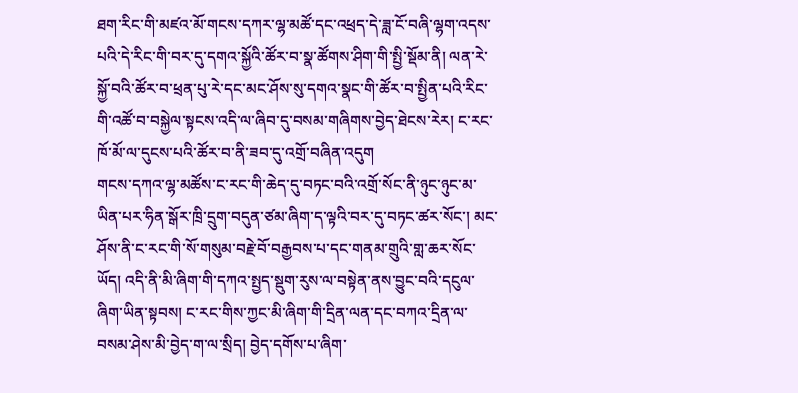ཐག་རིང་གི་མཛའ་མོ་གངས་དཀར་ལྷ་མཚོ་དང་འཕྲད་དེ་ཟླ་ངོ་བཞི་ལྷག་འདས་པའི་དེ་རིང་གི་བར་དུ་དགའ་སྐྱོའི་ཚོར་བ་སྣ་ཚོགས་ཤིག་གི་སྤྱི་སྡོམ་ནི། ལན་རེ་སྐྱོ་བའི་ཚོར་བ་ཕྲན་པུ་རེ་དང་མང་ཤོས་སུ་དགའ་སྣང་གི་ཚོར་བ་སྤྱིན་པའི་རིང་གི་འཚོ་བ་བསྐྱེལ་སྟངས་འདི་ལ་ཞིབ་དུ་བསམ་གཞིགས་བྱེད་ཐེངས་རེར། ང་རང་ཁོ་མོ་ལ་དུངས་པའི་ཚོར་བ་ནི་ཟབ་དུ་འགྲོ་བཞིན་འདུག
གངས་དཀའ་ལྷ་མཚོས་ང་རང་གི་ཆེད་དུ་བཏང་བའི་འགྲོ་སོང་ནི་ཉུང་ཉུང་མ་ཡིན་པར་ཧིན་སྒོར་ཁྲི་དྲུག་བདུན་ཙམ་ཞིག་ད་ལྟའི་བར་དུ་བཏང་ཚར་སོང་། མང་ཤོས་ནི་ང་རང་གི་སོ་གསུམ་བརྗེ་བོ་བརྒྱབས་པ་དང་གནམ་གྲུའི་གླ་ཆར་སོང་ཡོད། འདི་ནི་མི་ཞིག་གི་དཀའ་སྤྱད་སྡུག་རུས་ལ་བསྟེན་ནས་བྱུང་བའི་དངུལ་ཞིག་ཡིན་སྟབས། ང་རང་གིས་ཀྱང་མི་ཞིག་གི་དྲིན་ལན་དང་བཀའ་དྲིན་ལ་བསམ་ཤེས་མི་བྱེད་ག་ལ་སྲིད། བྱེད་དགོས་པ་ཞིག་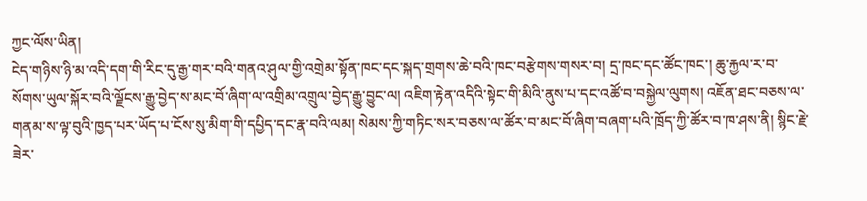ཀྱང་ལོས་ཡིན།
ངེད་གཉིས་ཉི་མ་འདི་དག་གི་རིང་དུ་རྒྱ་གར་བའི་གནའ་ཤུལ་གྱི་འགྲེམ་སྟོན་ཁང་དང་སྐད་གྲགས་ཆེ་བའི་ཁང་བརྩེགས་གསར་བ། དྲ་ཁང་དང་ཚོང་ཁང་། ཆུ་རྐྱལ་ར་བ་སོགས་ཡུལ་སྐོར་བའི་ལྗོངས་རྒྱུ་བྱེད་ས་མང་བོ་ཞིག་ལ་འགྲིམ་འགྲུལ་བྱེད་རྒྱུ་བྱུང་ལ། འཇིག་རྟེན་འདིའི་སྟེང་གི་མིའི་ནུས་པ་དང་འཚོ་བ་བསྐྱེལ་ལུགས། འཇོན་ཐང་བཅས་ལ་གནམ་ས་ལྟ་བུའི་ཁྱད་པར་ཡོད་པ་ངོས་སུ་མིག་གི་དཔྱིད་དང་རྣ་བའི་ལམ། སེམས་ཀྱི་གཏིང་སར་བཅས་ལ་ཚོར་བ་མང་བོ་ཞིག་བཞག་པའི་ཁྲོད་ཀྱི་ཚོར་བ་ཁ་ཤས་ནི། སྙིང་རྗེ་ཟེར་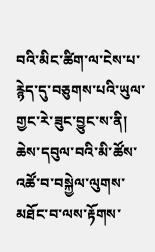བའི་མིང་ཚིག་ལ་ངེས་པ་རྙེད་དུ་བཅུགས་པའི་ཡུལ་གྱང་རེ་ཟུང་བྱུང་ས་ནི། ཆེས་དབུལ་བའི་མི་ཚོས་འཚོ་བ་བསྐྱེལ་ལུགས་མཐོང་བ་ལས་རྟོགས་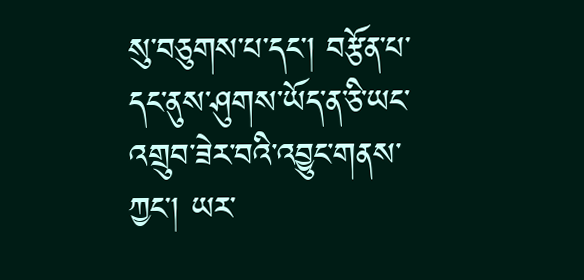སུ་བཅུགས་པ་དང་། བརྩོན་པ་དང་ནུས་ཤུགས་ཡོད་ན་ཅི་ཡང་འགྲུབ་ཟེར་བའི་འབྱུང་གནས་ཀྱང་། ཡར་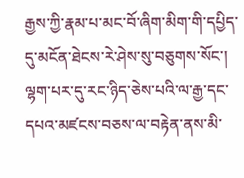རྒྱས་ཀྱི་རྣམ་པ་མང་བོ་ཞིག་མིག་གི་དཔྱིད་དུ་མངོན་ཐེངས་རེ་ཤེས་སུ་བཅུགས་སོང་།
ལྷག་པར་དུ་རང་ཉིད་ཅེས་པའི་ལ་རྒྱ་དང་དཔའ་མཛངས་བཅས་ལ་བརྟེན་ནས་མི་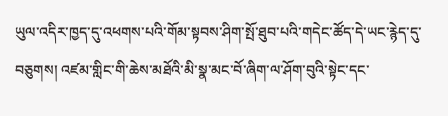ཡུལ་འདིར་ཁྱད་དུ་འཕགས་པའི་གོམ་སྟབས་ཤིག་སྤོ་ཐུབ་པའི་གདེང་ཚོད་དེ་ཡང་རྙེད་དུ་བཅུགས། འཛམ་གླིང་གི་ཆེས་མཐོའི་མི་སྣ་མང་བོ་ཞིག་ལ་ཤོག་བུའི་སྟེང་དང་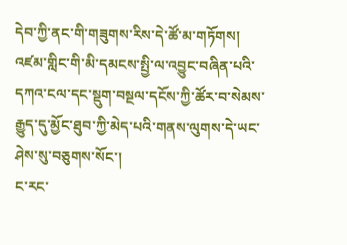དེབ་ཀྱི་ནང་གི་གཟུགས་རིས་དེ་ཚོ་མ་གཏོགས། འཛམ་གླིང་གི་མི་དམངས་སྤྱི་ལ་འབྱུང་བཞིན་པའི་དཀའ་ངལ་དང་སྡུག་བསྔལ་དངོས་ཀྱི་ཚོར་བ་སེམས་རྒྱུད་དུ་མྱོང་ཐུབ་ཀྱི་མེད་པའི་གནས་ལུགས་དེ་ཡང་ཤེས་སུ་བཅུགས་སོང་།
ང་རང་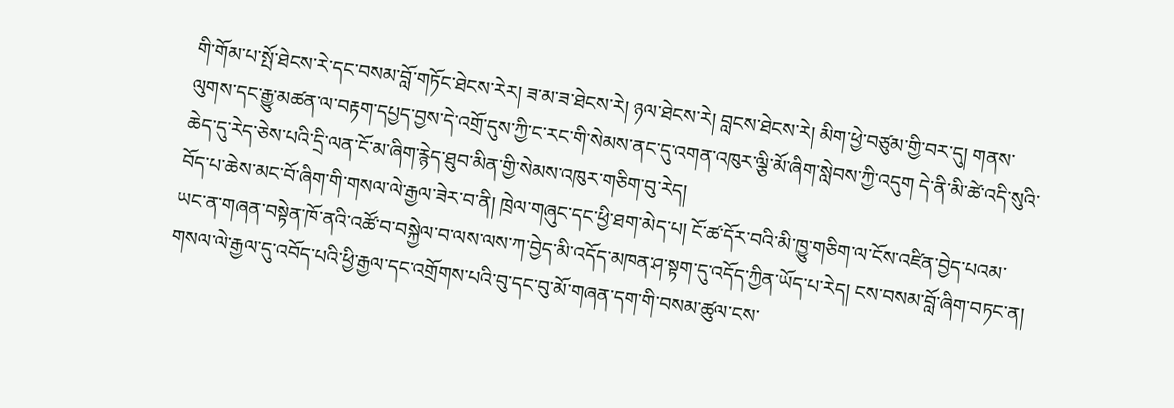གི་གོམ་པ་སྤོ་ཐེངས་རེ་དང་བསམ་བློ་གཏོང་ཐེངས་རེར། ཟ་མ་ཟ་ཐེངས་རེ། ཉལ་ཐེངས་རེ། བླངས་ཐེངས་རེ། མིག་ཕྱེ་བཙུམ་གྱི་བར་དུ། གནས་ལུགས་དང་རྒྱུ་མཚན་ལ་བརྟག་དཔྱད་བྱས་དེ་འགྲོ་དུས་ཀྱི་ང་རང་གི་སེམས་ནང་དུ་འགན་འཁུར་ལྕི་མོ་ཞིག་སླེབས་ཀྱི་འདུག དེ་ནི་མི་ཚེ་འདི་སུའི་ཆེད་དུ་རེད་ཅེས་པའི་དྲི་ལན་ངོ་མ་ཞིག་རྙེད་ཐུབ་མིན་གྱི་སེམས་འཁུར་གཅིག་བུ་རེད།
བོད་པ་ཆེས་མང་བོ་ཞིག་གི་གསལ་ལེ་རྒྱལ་ཟེར་བ་ནི། ཁྲེལ་གཞུང་དང་ཕྱི་ཐག་མེད་པ། ངོ་ཚ་དོར་བའི་མི་ཁྱུ་གཅིག་ལ་ངོས་འཛིན་བྱེད་པའམ་ཡང་ན་གཞན་བསྟེན་ཁོ་ནའི་འཚོ་བ་བསྐྱེལ་བ་ལས་ལས་ཀ་བྱེད་མི་འདོད་མཁན་ཤ་སྟག་དུ་འདོད་ཀྱིན་ཡོད་པ་རེད། ངས་བསམ་བློ་ཞིག་བཏང་ན། གསལ་ལེ་རྒྱལ་དུ་འབོད་པའི་ཕྱི་རྒྱལ་དང་འགྲོགས་པའི་བུ་དང་བུ་མོ་གཞན་དག་གི་བསམ་ཚུལ་ངས་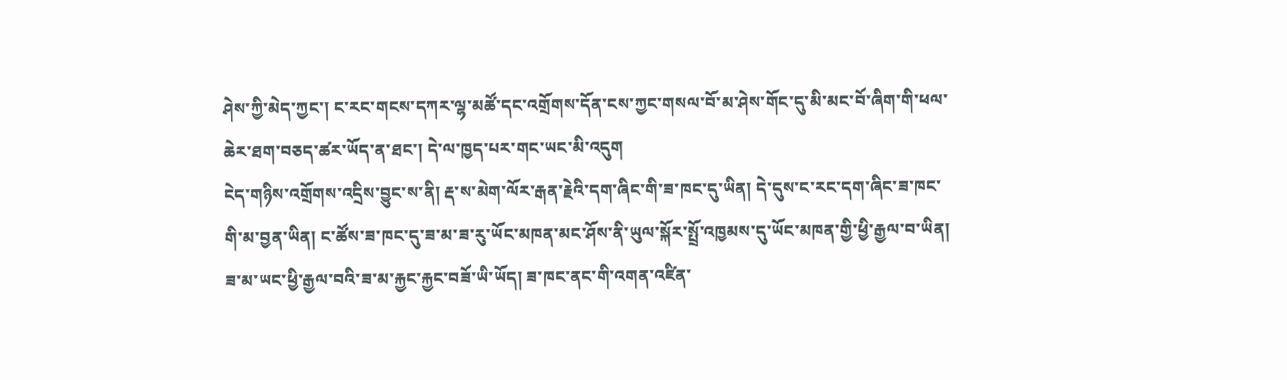ཤེས་ཀྱི་མེད་ཀྱང་། ང་རང་གངས་དཀར་ལྷ་མཚོ་དང་འགྲོགས་དོན་ངས་ཀྱང་གསལ་བོ་མ་ཤེས་གོང་དུ་མི་མང་བོ་ཞིག་གི་ཕལ་ཆེར་ཐག་བཅད་ཚར་ཡོད་ན་ཐང་། དེ་ལ་ཁྱད་པར་གང་ཡང་མི་འདུག
ངེད་གཉིས་འགྲོགས་འདྲིས་བྱུང་ས་ནི། རྡ་ས་མེག་ལོར་རྒན་རྗེའི་དག་ཞིང་གི་ཟ་ཁང་དུ་ཡིན། དེ་དུས་ང་རང་དག་ཞིང་ཟ་ཁང་གི་མ་བྱན་ཡིན། ང་ཚོས་ཟ་ཁང་དུ་ཟ་མ་ཟ་རུ་ཡོང་མཁན་མང་ཤོས་ནི་ཡུལ་སྐོར་སྤྲོ་འཁྱམས་དུ་ཡོང་མཁན་གྱི་ཕྱི་རྒྱལ་བ་ཡིན། ཟ་མ་ཡང་ཕྱི་རྒྱལ་བའི་ཟ་མ་རྐྱང་རྐྱང་བཟོ་ཡི་ཡོད། ཟ་ཁང་ནང་གི་འགན་འཛིན་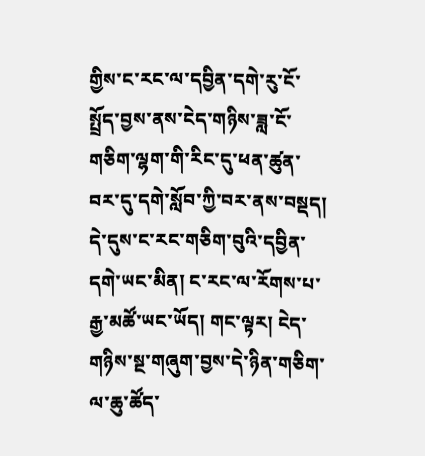གྱིས་ང་རང་ལ་དབྱིན་དགེ་རུ་ངོ་སྤྲོད་བྱས་ནས་ངེད་གཉིས་ཟླ་ངོ་གཅིག་ལྷག་གི་རིང་དུ་ཕན་ཚུན་བར་དུ་དགེ་སློབ་ཀྱི་བར་ནས་བསྡད། དེ་དུས་ང་རང་གཅིག་བུའི་དབྱིན་དགེ་ཡང་མིན། ང་རང་ལ་རོགས་པ་རྒྱ་མཚོ་ཡང་ཡོད། གང་ལྟར། ངེད་གཉིས་སྔ་གཞུག་བྱས་དེ་ཉིན་གཅིག་ལ་ཆུ་ཚོད་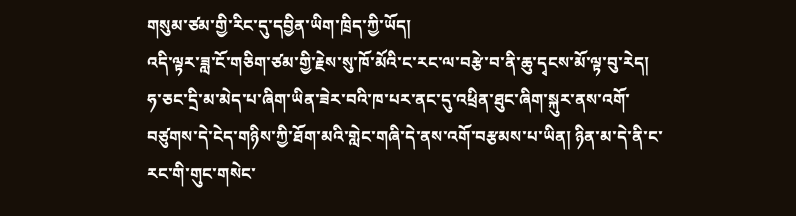གསུམ་ཙམ་གྱི་རིང་དུ་དབྱིན་ཡིག་ཁྲིད་ཀྱི་ཡོད།
འདི་ལྟར་ཟླ་ངོ་གཅིག་ཙམ་གྱི་རྗེས་སུ་ཁོ་མོའི་ང་རང་ལ་བརྩེ་བ་ནི་ཆུ་དྭངས་མོ་ལྟ་བུ་རེད། ཧ་ཅང་དྲི་མ་མེད་པ་ཞིག་ཡིན་ཟེར་བའི་ཁ་པར་ནང་དུ་འཕྲིན་ཐུང་ཞིག་སྐུར་ནས་འགོ་བཙུགས་དེ་ངེད་གཉིས་ཀྱི་ཐོག་མའི་གླེང་གཞི་དེ་ནས་འགོ་བརྩམས་པ་ཡིན། ཉིན་མ་དེ་ནི་ང་རང་གི་གུང་གསེང་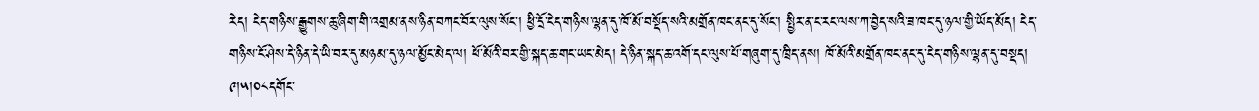རེད། ངེད་གཉིས་རྒྱུགས་ཆུ་ཞིག་གི་འགྲམ་ནས་ཉིན་བཀང་བོར་ལུས་སོང་། ཕྱི་དྲོ་ངེད་གཉིས་ལྷན་དུ་ཁོ་མོ་བསྡོད་སའི་མགྲོན་ཁང་ནང་དུ་སོང་། སྤྱིར་ན་ང་རང་ལས་ཀ་བྱེད་སའི་ཟ་ཁང་དུ་ཉལ་གྱི་ཡོད་མོད། ངེད་གཉིས་ངོ་ཤེས་དེ་ཉིན་དེ་ཡི་བར་དུ་མཉམ་དུ་ཉལ་མྱོང་མེད་ལ། ཕོ་མོའི་བར་གྱི་སྐད་ཆ་གང་ཡང་མེད། དེ་ཉིན་སྐད་ཆ་འགོ་དང་ལུས་པོ་གཞུག་དུ་ཁྲིད་ནས། ཁོ་མོའི་མགྲོན་ཁང་ནང་དུ་ངེད་གཉིས་ལྷན་དུ་བསྡད། ༩།༥།༠༨དགོང་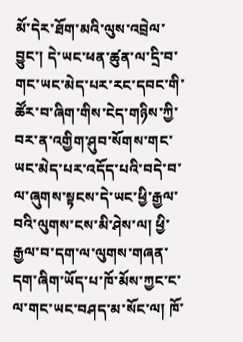མོ་དེར་ཐོག་མའི་ལུས་འབྲེལ་བྱུང་། དེ་ཡང་ཕན་ཚུན་ལ་དྲི་བ་གང་ཡང་མེད་པར་རང་དབང་གི་ཚོར་བ་ཞིག་གིས་ངེད་གཉིས་ཀྱི་བར་ན་འགྱིག་ཤུབ་སོགས་གང་ཡང་མེད་པར་འདོད་པའི་བདེ་བ་ལ་ཞུགས་སྟངས་དེ་ཡང་ཕྱི་རྒྱལ་བའི་ལུགས་ངས་མི་ཤེས་ལ། ཕྱི་རྒྱལ་བ་དག་ལ་ལུགས་གཞན་དག་ཞིག་ཡོད་པ་ཁོ་མོས་ཀྱང་ང་ལ་གང་ཡང་བཤད་མ་སོང་ལ། ཁོ་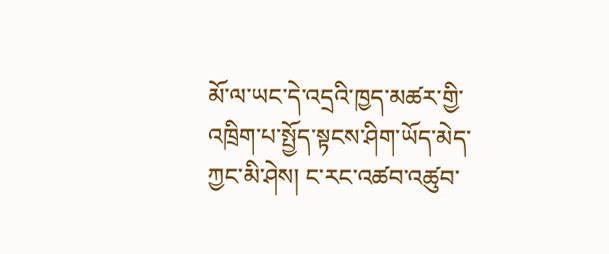མོ་ལ་ཡང་དེ་འདྲའི་ཁྱད་མཚར་གྱི་འཁྲིག་པ་སྤྱོད་སྟངས་ཤིག་ཡོད་མེད་ཀྱང་མི་ཤེས། ང་རང་འཚབ་འཚུབ་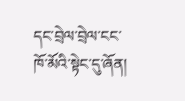དང་བྲེལ་བྲེལ་ངང་ཁོ་མོའི་སྟེང་དུ་ཞོན།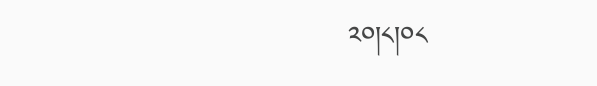༢༠།༨།༠༨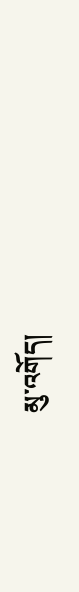མུ་འགོད།